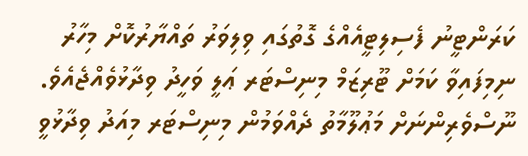ކަރަންޓީނު ފެސިލިޓީއެއްގެ ގޮތުގައި ވިލިވަރު ތައްޔާރުކޮށް މިހާރު ނިމިފައިވާ ކަމަށް ޓޫރިޒަމް މިނިސްޓަރ ޢަލީ ވަހީދު ވިދާޅުވެއްޖެއެވެ. ނޫސްވެރިންނަށް މަޢުލޫމާތު ދެއްވަމުން މިނިސްޓަރ މިއަދު ވިދާޅުވީ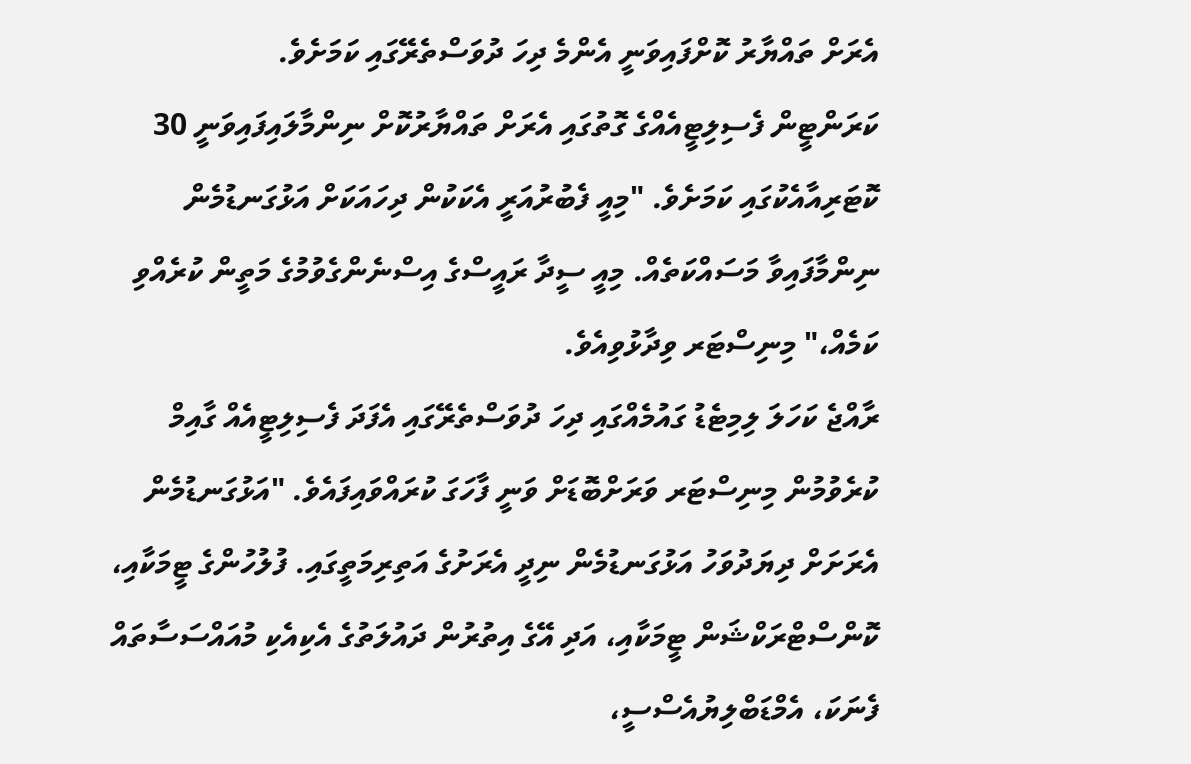އެރަށް ތައްޔާރު ކޮށްފައިވަނީ އެންމެ ދިހަ ދުވަސްތެރޭގައި ކަމަށެވެ.
ކަރަންޓީން ފެސިލިޓީއެއްގެ ގޮތުގައި އެރަށް ތައްޔާރުކޮށް ނިންމާލައިފައިވަނީ 30 ކޮޓަރިއާއެކުގައި ކަމަށެވެ. "މިއީ ފެބުރުއަރީ އެކަކުން ދިހައަކަށް އަޅުގަނޑުމެން ނިންމާފައިވާ މަސައްކަތެއް. މިއީ ސީދާ ރައީސްގެ އިސްނެންގެވުމުގެ މަތީން ކުރެއްވި ކަމެއް،" މިނިސްޓަރ ވިދާޅުވިއެވެ.
ރާއްޖެ ކަހަލަ ލިމިޓެޑު ގައުމެއްގައި ދިހަ ދުވަސްތެރޭގައި އެފަދަ ފެސިލިޓީއެއް ގާއިމް ކުރެވުމުން މިނިސްޓަރ ވަރަށްބޮޑަށް ވަނީ ފާހަގަ ކުރައްވައިފައެވެ. "އަޅުގަނޑުމެން އެރަށަށް ދިޔަދުވަހު އަޅުގަނޑުމެން ނިދީ އެރަށުގެ އަތިރިމަތީގައި. ފުލުހުންގެ ޓީމަކާއި، ކޮންސްޓްރަކްޝަން ޓީމަކާއި، އަދި އޭގެ އިތުރުން ދައުލަތުގެ އެކިއެކި މުއައްސަސާތައް ފެނަކަ، އެމްޑަބްލިޔުއެސްސީ،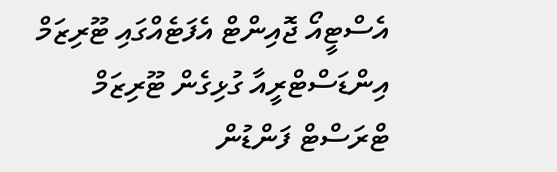އެސްޓީއޯ ޖޮއިންޓް އެފަޓެއްގައި ޓޫރިޒަމް އިންޑަސްޓްރީއާ ގުޅިގެން ޓޫރިޒަމް ޓްރަސްޓް ފަންޑުން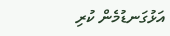އަޅުގަނޑުމެން ކުރި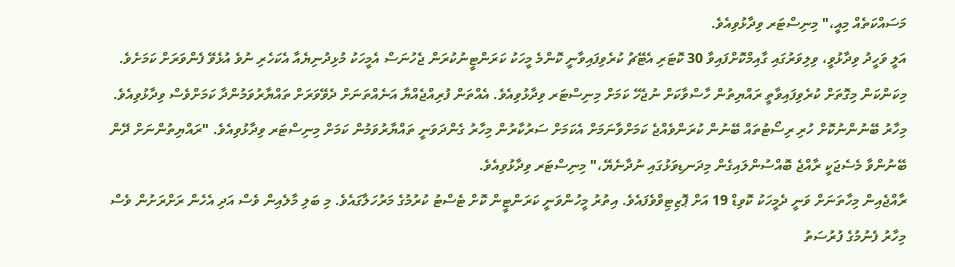މަސައްކަތެއް މިއީ،" މިނިސްޓަރ ވިދާޅުވިއެވެ.
އަލީ ވަހީދު ވިދާޅުވީ، ވިލިވަރުގައި ގާއިމްކޮށްފައިވާ 30 ކޮޓަރި އެޓޭޗު ކުރެވިފައިވާނީ ކޮންމެ މީހަކު ކަރަންޓީނުކުރަން ޖެހުނަސް އެމީހަކު މުޅިދުނިޔެއާ އެކަހެރި ނުވެ އުޅެވޭ ފެންވަރަށް ކަމަށެވެ. މިކަންކަން މިގޮތަށް ކުރެވިފައިވާތީ ރައްޔިތުން ހާސްވާކަށް ނުޖެހޭ ކަމަށް މިނިސްޓަރ ވިދާޅުވިއެވެ. އެއްތަން ފުރިއްޖެއްޔާ އަނެއްތަނަށް ދެވޭވަރަށް ތައްޔާރުވަމުންދާ ކަމަށްވެސް ވިދާޅުވިއެވެ. މިހާރު ބޭނުންނުކޮށް ހުރި ރިސޯޓުތައް ބޭނުން ކުރަންވެއްޖެ ކަމަށްވާނަމަށް އެކަމަށް ސަރުކާރުން މިހާރު ގެންދަވަނީ ތައްޔާރުވަމުން ކަމަށް މިނިސްޓަރ ވިދާޅުވިއެވެ. "ރައްޔިތުންނަށް ދޭން ބޭނުންވާ މެސެޖަކީ ރާއްޖެ ބޮއްސުންލައިގެން މިދަނޑިވަޅުގައި ނުދާނެޔޭ،" މިނިސްޓަރ ވިދާޅުވިއެވެ.
ރާއްޖެއިން މިހާތަނަށް ވަނީ ދެމީހަކު ކޮވިޑް 19 އަށް ޕޮޒިޓިވްވެފައެވެ. އިތުރު މީހުންވަނީ ކަރަންޓީން ކޮށް ޓެސްޓު ކުރުމުގެ މަރުހަލާގައެވެ. މި ބަލި މާލެއިން ވެސް އަދި އެހެން ރަށްރަށުން ވެސް މިހާރު ފެނުމުގެ ފުރުސަތު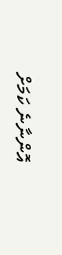އޮންނާނެ ކަމަށް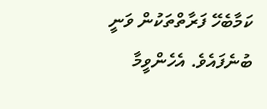ކަމާބެހޭ ފަރާތްތަކުން ވަނީ ބުނެފައެވެ. އެހެންވީމާ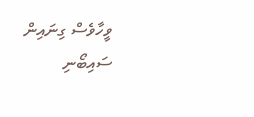ވީހާވެސް ގިނައިން ސައިބޯނި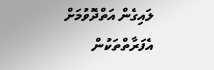ލައިގެން އަތްދޮވުމަށް އެފަރާތްތަކުން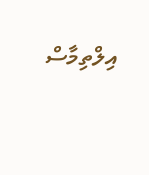އިލްތިމާސް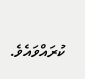ކުރައްވައެވެ.